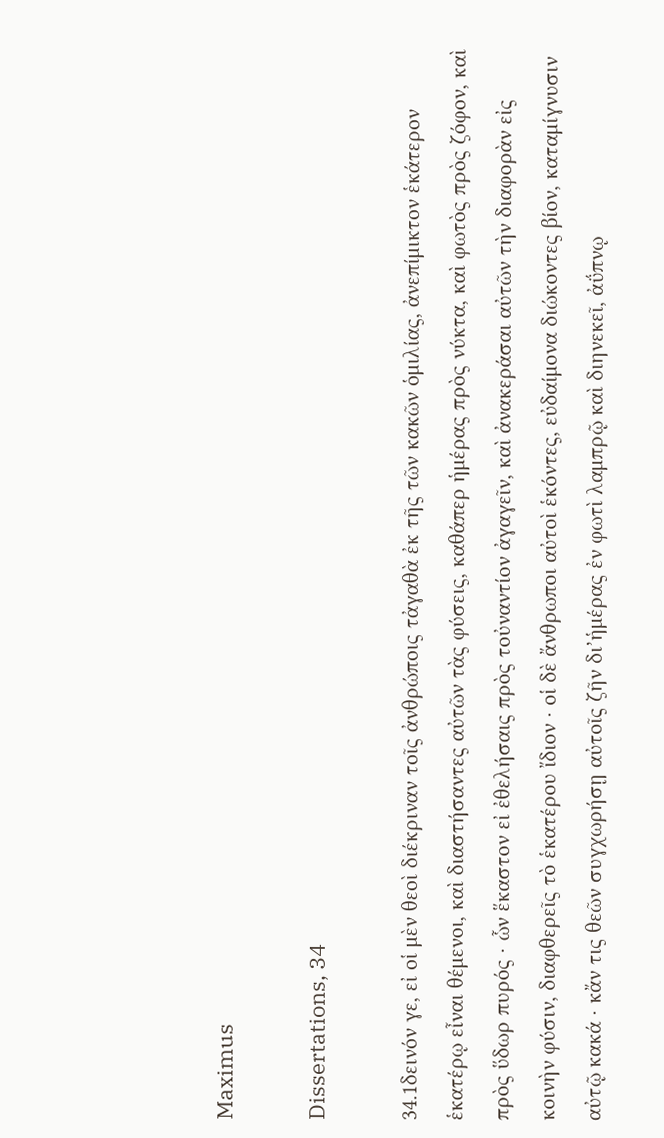Maximus

Dissertations, 34

34.1δεινόν γε, εἰ οἱ μὲν θεοὶ διέκριναν τοῖς ἀνθρώποις τἀγαθὰ ἐκ τῆς τῶν κακῶν ὁμιλίας, ἀνεπίμικτον ἑκάτερον ἑκατέρῳ εἶναι θέμενοι, καὶ διαστήσαντες αὐτῶν τὰς φύσεις, καθάπερ ἡμέρας πρὸς νύκτα, καὶ φωτὸς πρὸς ζόφον, καὶ πρὸς ὕδωρ πυρός · ὧν ἕκαστον εἰ ἐθελήσαις πρὸς τοὐναντίον ἀγαγεῖν, καὶ ἀνακεράσαι αὐτῶν τὴν διαφορὰν εἰς κοινὴν φύσιν, διαφθερεῖς τὸ ἑκατέρου ἴδιον · οἱ δὲ ἄνθρωποι αὐτοὶ ἑκόντες, εὐδαίμονα διώκοντες βίον, καταμίγνυσιν αὐτῷ κακά · κἄν τις θεῶν συγχωρήσῃ αὐτοῖς ζῆν δι’ἡμέρας ἐν φωτὶ λαμπρῷ καὶ διηνεκεῖ, ἀΰπνῳ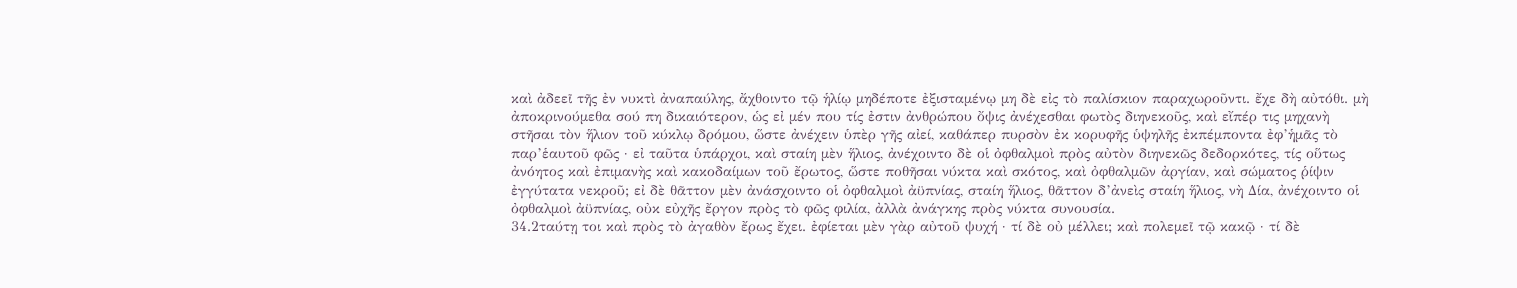καὶ ἀδεεῖ τῆς ἐν νυκτὶ ἀναπαύλης, ἄχθοιντο τῷ ἡλίῳ μηδέποτε ἐξισταμένῳ μη δὲ εἰς τὸ παλίσκιον παραχωροῦντι. ἔχε δὴ αὐτόθι. μὴ ἀποκρινούμεθα σού πη δικαιότερον, ὡς εἰ μέν που τίς ἐστιν ἀνθρώπου ὄψις ἀνέχεσθαι φωτὸς διηνεκοῦς, καὶ εἴπέρ τις μηχανὴ στῆσαι τὸν ἥλιον τοῦ κύκλῳ δρόμου, ὥστε ἀνέχειν ὑπὲρ γῆς αἰεί, καθάπερ πυρσὸν ἐκ κορυφῆς ὑψηλῆς ἐκπέμποντα ἐφ’ἡμᾶς τὸ παρ’ἑαυτοῦ φῶς · εἰ ταῦτα ὑπάρχοι, καὶ σταίη μὲν ἥλιος, ἀνέχοιντο δὲ οἱ ὀφθαλμοὶ πρὸς αὐτὸν διηνεκῶς δεδορκότες, τίς οὕτως ἀνόητος καὶ ἐπιμανὴς καὶ κακοδαίμων τοῦ ἔρωτος, ὥστε ποθῆσαι νύκτα καὶ σκότος, καὶ ὀφθαλμῶν ἀργίαν, καὶ σώματος ῥίψιν ἐγγύτατα νεκροῦ; εἰ δὲ θᾶττον μὲν ἀνάσχοιντο οἱ ὀφθαλμοὶ ἀϋπνίας, σταίη ἥλιος, θᾶττον δ’ἀνεὶς σταίη ἥλιος, νὴ Δία, ἀνέχοιντο οἱ ὀφθαλμοὶ ἀϋπνίας, οὐκ εὐχῆς ἔργον πρὸς τὸ φῶς φιλία, ἀλλὰ ἀνάγκης πρὸς νύκτα συνουσία.
34.2ταύτῃ τοι καὶ πρὸς τὸ ἀγαθὸν ἔρως ἔχει. ἐφίεται μὲν γὰρ αὐτοῦ ψυχή · τί δὲ οὐ μέλλει; καὶ πολεμεῖ τῷ κακῷ · τί δὲ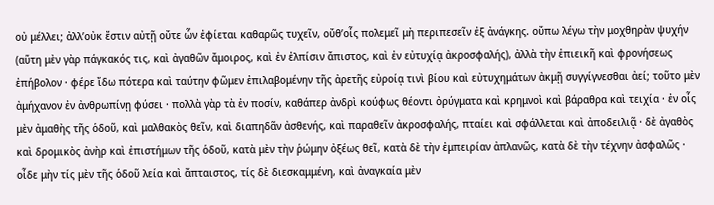οὐ μέλλει; ἀλλ’οὐκ ἔστιν αὐτῇ οὔτε ὧν ἐφίεται καθαρῶς τυχεῖν, οὔθ’οἷς πολεμεῖ μὴ περιπεσεῖν ἐξ ἀνάγκης. οὔπω λέγω τὴν μοχθηρὰν ψυχήν (αὕτη μὲν γὰρ πάγκακός τις, καὶ ἀγαθῶν ἄμοιρος, καὶ ἐν ἐλπίσιν ἄπιστος, καὶ ἐν εὐτυχίᾳ ἀκροσφαλής), ἀλλὰ τὴν ἐπιεικῆ καὶ φρονήσεως ἐπήβολον · φέρε ἴδω πότερα καὶ ταύτην φῶμεν ἐπιλαβομένην τῆς ἀρετῆς εὐροίᾳ τινὶ βίου καὶ εὐτυχημάτων ἀκμῇ συγγίγνεσθαι ἀεί; τοῦτο μὲν ἀμήχανον ἐν ἀνθρωπίνῃ φύσει · πολλὰ γὰρ τὰ ἐν ποσίν, καθάπερ ἀνδρὶ κούφως θέοντι ὀρύγματα καὶ κρημνοὶ καὶ βάραθρα καὶ τειχία · ἐν οἷς μὲν ἀμαθὴς τῆς ὁδοῦ, καὶ μαλθακὸς θεῖν, καὶ διαπηδᾶν ἀσθενής, καὶ παραθεῖν ἀκροσφαλής, πταίει καὶ σφάλλεται καὶ ἀποδειλιᾷ · δὲ ἀγαθὸς καὶ δρομικὸς ἀνὴρ καὶ ἐπιστήμων τῆς ὁδοῦ, κατὰ μὲν τὴν ῥώμην ὀξέως θεῖ, κατὰ δὲ τὴν ἐμπειρίαν ἀπλανῶς, κατὰ δὲ τὴν τέχνην ἀσφαλῶς · οἶδε μὴν τίς μὲν τῆς ὁδοῦ λεία καὶ ἄπταιστος, τίς δὲ διεσκαμμένη, καὶ ἀναγκαία μὲν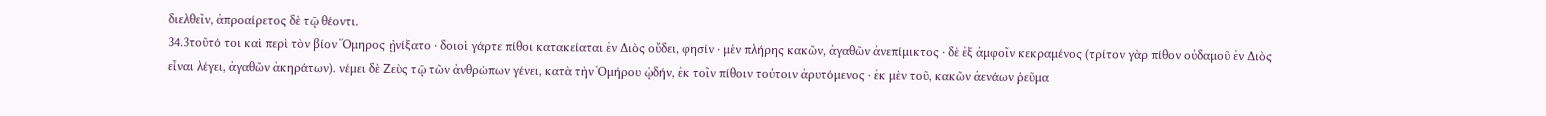διελθεῖν, ἀπροαίρετος δὲ τῷ θέοντι.
34.3τοῦτό τοι καὶ περὶ τὸν βίον Ὅμηρος ᾐνίξατο · δοιοὶ γάρτε πίθοι κατακείαται ἐν Διὸς οὔδει, φησίν · μὲν πλήρης κακῶν, ἀγαθῶν ἀνεπίμικτος · δὲ ἐξ ἀμφοῖν κεκραμένος (τρίτον γὰρ πίθον οὐδαμοῦ ἐν Διὸς εἶναι λέγει, ἀγαθῶν ἀκηράτων). νέμει δὲ Ζεὺς τῷ τῶν ἀνθρώπων γένει, κατὰ τὴν Ὁμήρου ᾠδήν, ἐκ τοῖν πίθοιν τούτοιν ἀρυτόμενος · ἐκ μὲν τοῦ, κακῶν ἀενάων ῥεῦμα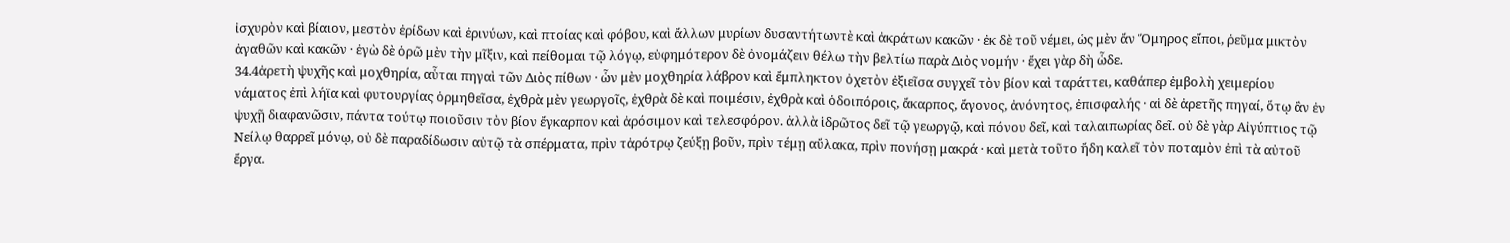ἰσχυρὸν καὶ βίαιον, μεστὸν ἐρίδων καὶ ἐρινύων, καὶ πτοίας καὶ φόβου, καὶ ἄλλων μυρίων δυσαντήτωντὲ καὶ ἀκράτων κακῶν · ἐκ δὲ τοῦ νέμει, ὡς μὲν ἄν Ὅμηρος εἴποι, ῥεῦμα μικτὸν ἀγαθῶν καὶ κακῶν · ἐγὼ δὲ ὁρῶ μὲν τὴν μῖξιν, καὶ πείθομαι τῷ λόγῳ, εὐφημότερον δὲ ὀνομάζειν θέλω τὴν βελτίω παρὰ Διὸς νομήν · ἔχει γὰρ δὴ ὧδε.
34.4ἀρετὴ ψυχῆς καὶ μοχθηρία, αὗται πηγαὶ τῶν Διὸς πίθων · ὧν μὲν μοχθηρία λάβρον καὶ ἔμπληκτον ὀχετὸν ἐξιεῖσα συγχεῖ τὸν βίον καὶ ταράττει, καθάπερ ἐμβολὴ χειμερίου νάματος ἐπὶ λήϊα καὶ φυτουργίας ὁρμηθεῖσα, ἐχθρὰ μὲν γεωργοῖς, ἐχθρὰ δὲ καὶ ποιμέσιν, ἐχθρὰ καὶ ὁδοιπόροις, ἄκαρπος, ἄγονος, ἀνόνητος, ἐπισφαλής · αἱ δὲ ἀρετῆς πηγαί, ὅτῳ ἂν ἐν ψυχῇ διαφανῶσιν, πάντα τούτῳ ποιοῦσιν τὸν βίον ἔγκαρπον καὶ ἀρόσιμον καὶ τελεσφόρον. ἀλλὰ ἱδρῶτος δεῖ τῷ γεωργῷ, καὶ πόνου δεῖ, καὶ ταλαιπωρίας δεῖ. οὐ δὲ γὰρ Αἰγύπτιος τῷ Νείλῳ θαρρεῖ μόνῳ, οὐ δὲ παραδίδωσιν αὐτῷ τὰ σπέρματα, πρὶν τἀρότρῳ ζεύξῃ βοῦν, πρὶν τέμῃ αὔλακα, πρὶν πονήσῃ μακρά · καὶ μετὰ τοῦτο ἤδη καλεῖ τὸν ποταμὸν ἐπὶ τὰ αὐτοῦ ἔργα.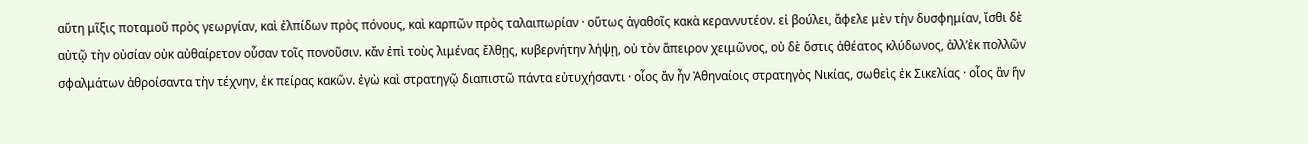αὕτη μῖξις ποταμοῦ πρὸς γεωργίαν, καὶ ἐλπίδων πρὸς πόνους, καὶ καρπῶν πρὸς ταλαιπωρίαν · οὕτως ἀγαθοῖς κακὰ κεραννυτέον. εἰ βούλει, ἄφελε μὲν τὴν δυσφημίαν, ἴσθι δὲ αὐτῷ τὴν οὐσίαν οὐκ αὐθαίρετον οὗσαν τοῖς πονοῦσιν. κἄν ἐπὶ τοὺς λιμένας ἔλθῃς, κυβερνήτην λήψῃ, οὐ τὸν ἄπειρον χειμῶνος, οὐ δὲ ὅστις ἀθέατος κλύδωνος, ἀλλ’ἐκ πολλῶν σφαλμάτων ἀθροίσαντα τὴν τέχνην, ἐκ πείρας κακῶν. ἐγὼ καὶ στρατηγῷ διαπιστῶ πάντα εὐτυχήσαντι · οἷος ἄν ἦν Ἀθηναίοις στρατηγὸς Νικίας, σωθεὶς ἐκ Σικελίας · οἷος ἂν ἥν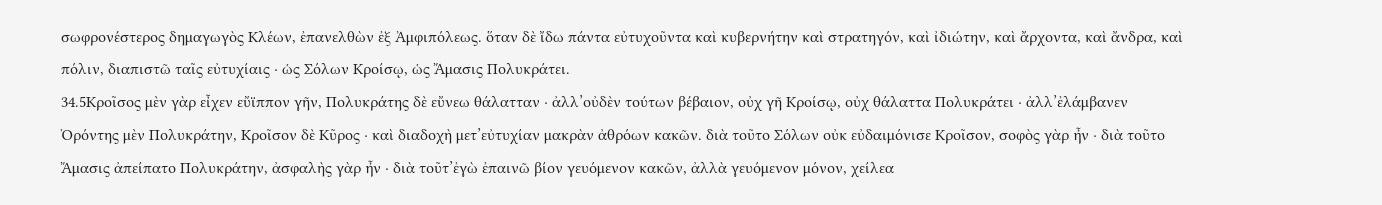σωφρονέστερος δημαγωγὸς Κλέων, ἐπανελθὼν ἐξ Ἀμφιπόλεως. ὅταν δὲ ἴδω πάντα εὐτυχοῦντα καὶ κυβερνήτην καὶ στρατηγόν, καὶ ἰδιώτην, καὶ ἄρχοντα, καὶ ἄνδρα, καὶ πόλιν, διαπιστῶ ταῖς εὐτυχίαις · ὡς Σόλων Κροίσῳ, ὡς Ἄμασις Πολυκράτει.
34.5Κροῖσος μὲν γὰρ εἶχεν εὔϊππον γῆν, Πολυκράτης δὲ εὔνεω θάλατταν · ἀλλ’οὐδὲν τούτων βέβαιον, οὐχ γῆ Κροίσῳ, οὐχ θάλαττα Πολυκράτει · ἀλλ’ἐλάμβανεν Ὀρόντης μὲν Πολυκράτην, Κροῖσον δὲ Κῦρος · καὶ διαδοχὴ μετ’εὐτυχίαν μακρὰν ἀθρόων κακῶν. διὰ τοῦτο Σόλων οὐκ εὐδαιμόνισε Κροῖσον, σοφὸς γὰρ ἦν · διὰ τοῦτο Ἄμασις ἀπείπατο Πολυκράτην, ἀσφαλὴς γὰρ ἦν · διὰ τοῦτ’ἐγὼ ἐπαινῶ βίον γευόμενον κακῶν, ἀλλὰ γευόμενον μόνον, χείλεα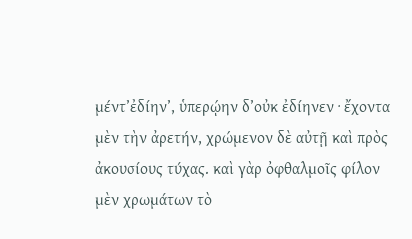μέντ’ἐδίην’, ὑπερῴην δ’οὐκ ἐδίηνεν · ἔχοντα μὲν τὴν ἀρετήν, χρώμενον δὲ αὐτῇ καὶ πρὸς ἀκουσίους τύχας. καὶ γὰρ ὀφθαλμοῖς φίλον μὲν χρωμάτων τὸ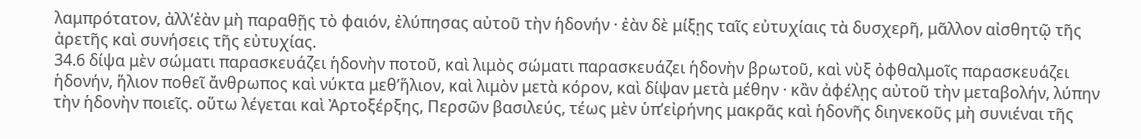λαμπρότατον, ἀλλ’ἐὰν μὴ παραθῇς τὸ φαιόν, ἐλύπησας αὐτοῦ τὴν ἡδονήν · ἐὰν δὲ μίξῃς ταῖς εὐτυχίαις τὰ δυσχερῆ, μᾶλλον αἰσθητῷ τῆς ἀρετῆς καὶ συνήσεις τῆς εὐτυχίας.
34.6 δίψα μὲν σώματι παρασκευάζει ἡδονὴν ποτοῦ, καὶ λιμὸς σώματι παρασκευάζει ἡδονὴν βρωτοῦ, καὶ νὺξ ὀφθαλμοῖς παρασκευάζει ἡδονήν, ἥλιον ποθεῖ ἄνθρωπος καὶ νύκτα μεθ’ἥλιον, καὶ λιμὸν μετὰ κόρον, καὶ δίψαν μετὰ μέθην · κἂν ἀφέλῃς αὐτοῦ τὴν μεταβολήν, λύπην τὴν ἡδονὴν ποιεῖς. οὕτω λέγεται καὶ Ἀρτοξέρξης, Περσῶν βασιλεύς, τέως μὲν ὑπ’εἰρήνης μακρᾶς καὶ ἡδονῆς διηνεκοῦς μὴ συνιέναι τῆς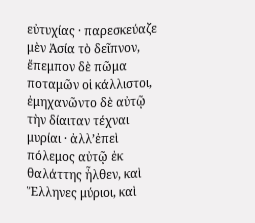εὐτυχίας · παρεσκεύαζε μὲν Ἀσία τὸ δεῖπνον, ἔπεμπον δὲ πῶμα ποταμῶν οἱ κάλλιστοι, ἐμηχανῶντο δὲ αὐτῷ τὴν δίαιταν τέχναι μυρίαι · ἀλλ’ἐπεὶ πόλεμος αὐτῷ ἐκ θαλάττης ἦλθεν, καὶ Ἕλληνες μύριοι, καὶ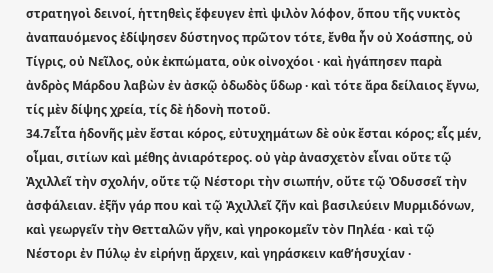στρατηγοὶ δεινοί, ἡττηθεὶς ἔφευγεν ἐπὶ ψιλὸν λόφον, ὅπου τῆς νυκτὸς ἀναπαυόμενος ἐδίψησεν δύστηνος πρῶτον τότε, ἔνθα ἦν οὐ Χοάσπης, οὐ Τίγρις, οὐ Νεῖλος, οὐκ ἐκπώματα, οὐκ οἰνοχόοι · καὶ ἠγάπησεν παρὰ ἀνδρὸς Μάρδου λαβὼν ἐν ἀσκῷ ὀδωδὸς ὕδωρ · καὶ τότε ἄρα δείλαιος ἔγνω, τίς μὲν δίψης χρεία, τίς δὲ ἡδονὴ ποτοῦ.
34.7εἶτα ἡδονῆς μὲν ἔσται κόρος, εὐτυχημάτων δὲ οὐκ ἔσται κόρος; εἷς μέν, οἶμαι, σιτίων καὶ μέθης ἀνιαρότερος. οὐ γὰρ ἀνασχετὸν εἶναι οὔτε τῷ Ἀχιλλεῖ τὴν σχολήν, οὔτε τῷ Νέστορι τὴν σιωπήν, οὔτε τῷ Ὀδυσσεῖ τὴν ἀσφάλειαν. ἐξῆν γάρ που καὶ τῷ Ἀχιλλεῖ ζῆν καὶ βασιλεύειν Μυρμιδόνων, καὶ γεωργεῖν τὴν Θετταλῶν γῆν, καὶ γηροκομεῖν τὸν Πηλέα · καὶ τῷ Νέστορι ἐν Πύλῳ ἐν εἰρήνῃ ἄρχειν, καὶ γηράσκειν καθ’ἡσυχίαν ·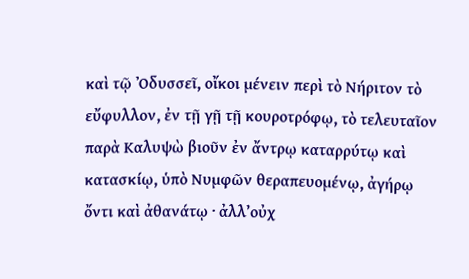καὶ τῷ Ὀδυσσεῖ, οἴκοι μένειν περὶ τὸ Νήριτον τὸ εὔφυλλον, ἐν τῇ γῇ τῇ κουροτρόφῳ, τὸ τελευταῖον παρὰ Καλυψὼ βιοῦν ἐν ἄντρῳ καταρρύτῳ καὶ κατασκίῳ, ὑπὸ Νυμφῶν θεραπευομένῳ, ἀγήρῳ ὄντι καὶ ἀθανάτῳ · ἀλλ’οὐχ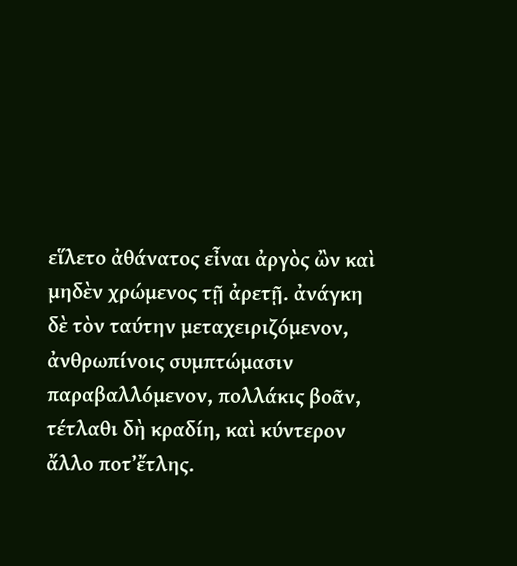εἵλετο ἀθάνατος εἶναι ἀργὸς ὢν καὶ μηδὲν χρώμενος τῇ ἀρετῇ. ἀνάγκη δὲ τὸν ταύτην μεταχειριζόμενον, ἀνθρωπίνοις συμπτώμασιν παραβαλλόμενον, πολλάκις βοᾶν, τέτλαθι δὴ κραδίη, καὶ κύντερον ἄλλο ποτ’ἔτλης.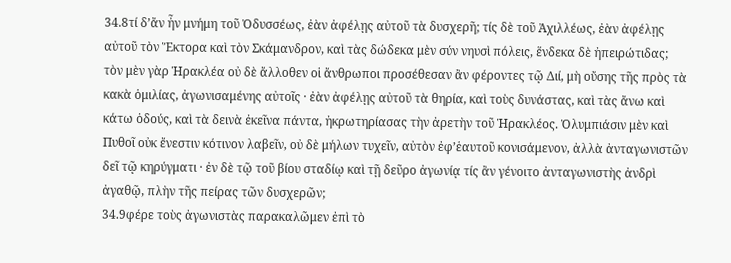34.8τί δ’ἄν ἦν μνήμη τοῦ Ὀδυσσέως, ἐὰν ἀφέλῃς αὐτοῦ τὰ δυσχερῆ; τίς δὲ τοῦ Ἀχιλλέως, ἐὰν ἀφέλῃς αὐτοῦ τὸν Ἕκτορα καὶ τὸν Σκάμανδρον, καὶ τὰς δώδεκα μὲν σύν νηυσὶ πόλεις, ἕνδεκα δὲ ἠπειρώτιδας; τὸν μὲν γὰρ Ἡρακλέα οὐ δὲ ἄλλοθεν οἱ ἄνθρωποι προσέθεσαν ἂν φέροντες τῷ Διί, μὴ οὔσης τῆς πρὸς τὰ κακὰ ὁμιλίας, ἀγωνισαμένης αὐτοῖς · ἐὰν ἀφέλῃς αὐτοῦ τὰ θηρία, καὶ τοὺς δυνάστας, καὶ τὰς ἄνω καὶ κάτω ὁδούς, καὶ τὰ δεινὰ ἐκεῖνα πάντα, ἠκρωτηρίασας τὴν ἀρετὴν τοῦ Ἡρακλέος. Ὀλυμπιάσιν μὲν καὶ Πυθοῖ οὐκ ἔνεστιν κότινον λαβεῖν, οὐ δὲ μήλων τυχεῖν, αὐτὸν ἐφ’ἑαυτοῦ κονισάμενον, ἀλλὰ ἀνταγωνιστῶν δεῖ τῷ κηρύγματι · ἐν δὲ τῷ τοῦ βίου σταδίῳ καὶ τῇ δεῦρο ἀγωνίᾳ τίς ἂν γένοιτο ἀνταγωνιστὴς ἀνδρὶ ἀγαθῷ, πλὴν τῆς πείρας τῶν δυσχερῶν;
34.9φέρε τοὺς ἀγωνιστὰς παρακαλῶμεν ἐπὶ τὸ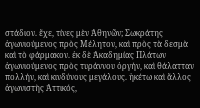στάδιον. ἔχε, τίνες μὲν Ἀθηνῶν; Σωκράτης ἀγωνιούμενος πρὸς Μέλητον, καὶ πρὸς τὰ δεσμὰ καὶ τὸ φάρμακον. ἐκ δὲ Ἀκαδημίας Πλάτων ἀγωνιούμενος πρὸς τυράννου ὀργήν, καὶ θάλατταν πολλήν, καὶ κινδύνους μεγάλους. ἡκέτω καὶ ἄλλος ἀγωνιστὴς Ἀττικός,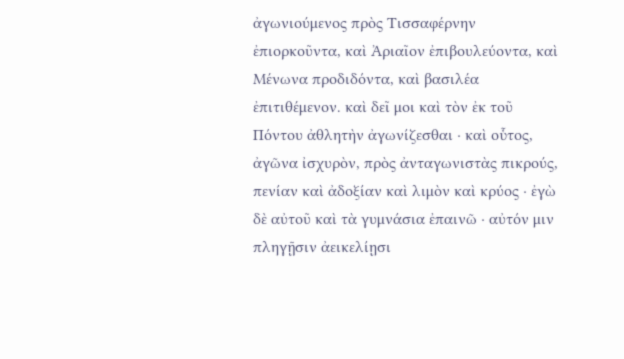ἀγωνιούμενος πρὸς Τισσαφέρνην ἐπιορκοῦντα, καὶ Ἀριαῖον ἐπιβουλεύοντα, καὶ Μένωνα προδιδόντα, καὶ βασιλέα ἐπιτιθέμενον. καὶ δεῖ μοι καὶ τὸν ἐκ τοῦ Πόντου ἀθλητὴν ἀγωνίζεσθαι · καὶ οὗτος, ἀγῶνα ἰσχυρὸν, πρὸς ἀνταγωνιστὰς πικρούς, πενίαν καὶ ἀδοξίαν καὶ λιμὸν καὶ κρύος · ἐγὼ δὲ αὐτοῦ καὶ τὰ γυμνάσια ἐπαινῶ · αὐτόν μιν πληγῇσιν ἀεικελίῃσι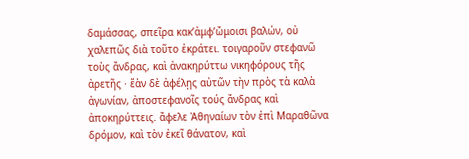δαμάσσας, σπεῖρα κακ’ἀμφ’ὤμοισι βαλών, οὐ χαλεπῶς διὰ τοῦτο ἐκράτει. τοιγαροῦν στεφανῶ τοὺς ἄνδρας, καὶ ἀνακηρύττω νικηφόρους τῆς ἀρετῆς · ἔὰν δὲ ἀφέλῃς αὐτῶν τὴν πρὸς τὰ καλὰ ἀγωνίαν, ἀποστεφανοῖς τούς ἄνδρας καὶ ἀποκηρύττεις. ἄφελε Ἀθηναίων τὸν ἐπὶ Μαραθῶνα δρόμον, καὶ τὸν ἐκεῖ θάνατον, καὶ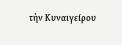τὴν Κυναιγείρου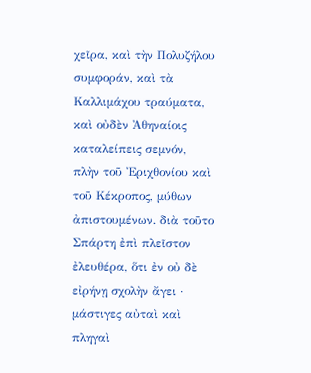χεῖρα, καὶ τὴν Πολυζήλου συμφοράν, καὶ τὰ Καλλιμάχου τραύματα, καὶ οὐδὲν Ἀθηναίοις καταλείπεις σεμνόν, πλὴν τοῦ Ἐριχθονίου καὶ τοῦ Κέκροπος, μύθων ἀπιστουμένων. διὰ τοῦτο Σπάρτη ἐπὶ πλεῖστον ἐλευθέρα, ὅτι ἐν οὐ δὲ εἰρήνῃ σχολὴν ἄγει · μάστιγες αὐταὶ καὶ πληγαὶ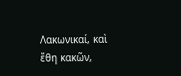Λακωνικαί, καὶ ἔθη κακῶν,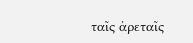ταῖς ἀρεταῖς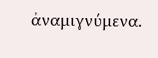ἀναμιγνύμενα.